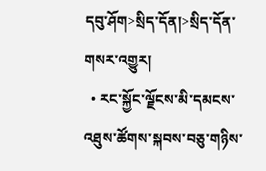དབུ་ཤོག>སྲིད་དོན།>སྲིད་དོན་གསར་འགྱུར།
  • རང་སྐྱོང་ལྗོངས་མི་དམངས་འཐུས་ཚོགས་སྐབས་བཅུ་གཉིས་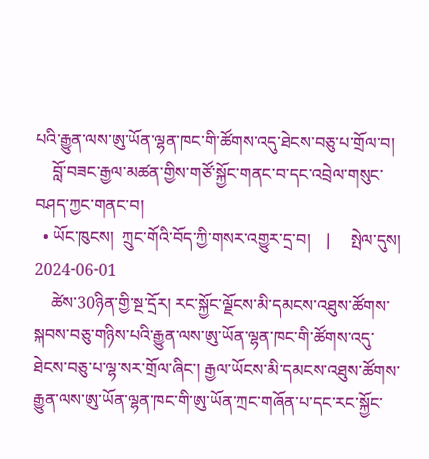པའི་རྒྱུན་ལས་ཨུ་ཡོན་ལྷན་ཁང་གི་ཚོགས་འདུ་ཐེངས་བཅུ་པ་གྲོལ་བ།
    བློ་བཟང་རྒྱལ་མཚན་གྱིས་གཙོ་སྐྱོང་གནང་བ་དང་འབྲེལ་གསུང་བཤད་ཀྱང་གནང་བ།
  • ཡོང་ཁུངས།  ཀྲུང་གོའི་བོད་ཀྱི་གསར་འགྱུར་དྲ་བ།    |     སྤེལ་དུས།  2024-06-01
    ཚེས་30ཉིན་གྱི་སྔ་དྲོར། རང་སྐྱོང་ལྗོངས་མི་དམངས་འཐུས་ཚོགས་སྐབས་བཅུ་གཉིས་པའི་རྒྱུན་ལས་ཨུ་ཡོན་ལྷན་ཁང་གི་ཚོགས་འདུ་ཐེངས་བཅུ་པ་ལྷ་སར་གྲོལ་ཞིང་། རྒྱལ་ཡོངས་མི་དམངས་འཐུས་ཚོགས་རྒྱུན་ལས་ཨུ་ཡོན་ལྷན་ཁང་གི་ཨུ་ཡོན་ཀྲང་གཞོན་པ་དང་རང་སྐྱོང་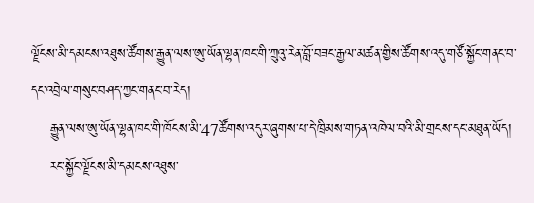ལྗོངས་མི་དམངས་འཐུས་ཚོགས་རྒྱུན་ལས་ཨུ་ཡོན་ལྷན་ཁང་གི་ཀྲུའུ་རེན་བློ་བཟང་རྒྱལ་མཚན་གྱིས་ཚོགས་འདུ་གཙོ་སྐྱོང་གནང་བ་དང་འབྲེལ་གསུང་བཤད་ཀྱང་གནང་བ་རེད།
    རྒྱུན་ལས་ཨུ་ཡོན་ལྷན་ཁང་གི་ཁོངས་མི་47ཚོགས་འདུར་ཞུགས་པ་དེ་ཁྲིམས་གཏན་འཁེལ་བའི་མི་གྲངས་དང་མཐུན་ཡོད།
    རང་སྐྱོང་ལྗོངས་མི་དམངས་འཐུས་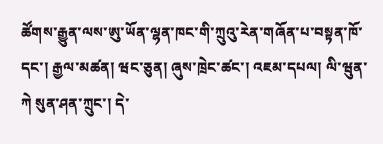ཚོགས་རྒྱུན་ལས་ཨུ་ཡོན་ལྷན་ཁང་གི་ཀྲུའུ་རེན་གཞོན་པ་བསྟན་ཁོ་དང་། རྒྱལ་མཚན། ཝང་ཅུན། ཞུས་ཁྲེང་ཚང་། འཇམ་དཔལ། ལི་ཝུན་ཀེ སུན་ཤན་ཀྲུང་། དེ་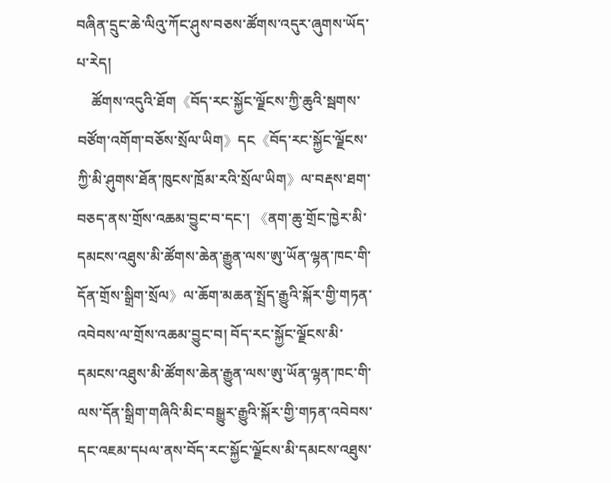བཞིན་དྲུང་ཆེ་ལིའུ་ཀོང་ཤུས་བཅས་ཚོགས་འདུར་ཞུགས་ཡོད་པ་རེད།
    ཚོགས་འདུའི་ཐོག《བོད་རང་སྐྱོང་ལྗོངས་ཀྱི་ཆུའི་སྦགས་བཙོག་འགོག་བཅོས་སྲོལ་ཡིག》དང《བོད་རང་སྐྱོང་ལྗོངས་ཀྱི་མི་ཤུགས་ཐོན་ཁུངས་ཁྲོམ་རའི་སྲོལ་ཡིག》ལ་བརྡས་ཐག་བཅད་ནས་གྲོས་འཆམ་བྱུང་བ་དང་། 《ནག་ཆུ་གྲོང་ཁྱེར་མི་དམངས་འཐུས་མི་ཚོགས་ཆེན་རྒྱུན་ལས་ཨུ་ཡོན་ལྷན་ཁང་གི་དོན་གྲོས་སྒྲིག་སྲོལ》ལ་ཆོག་མཆན་སྤྲོད་རྒྱུའི་སྐོར་གྱི་གཏན་འབེབས་ལ་གྲོས་འཆམ་བྱུང་བ། བོད་རང་སྐྱོང་ལྗོངས་མི་དམངས་འཐུས་མི་ཚོགས་ཆེན་རྒྱུན་ལས་ཨུ་ཡོན་ལྷན་ཁང་གི་ལས་དོན་སྒྲིག་གཞིའི་མིང་བསྒྱུར་རྒྱུའི་སྐོར་གྱི་གཏན་འབེབས་དང་འཇམ་དཔལ་ནས་བོད་རང་སྐྱོང་ལྗོངས་མི་དམངས་འཐུས་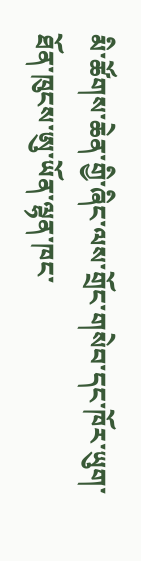མི་ཚོགས་ཆེན་གྱི་ཞིང་ལས་གྲོང་གསེབ་དང་ཁོར་ཡུག་ཐོན་ཁུངས་ཨུ་ཡོན་ལྷན་ཁང་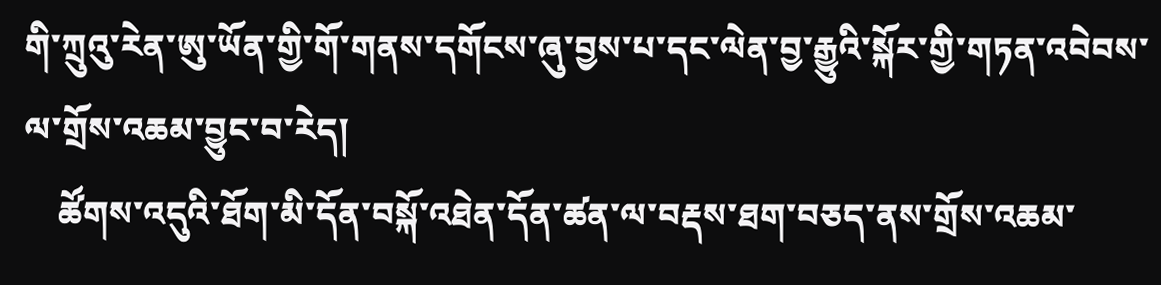གི་ཀྲུའུ་རེན་ཨུ་ཡོན་གྱི་གོ་གནས་དགོངས་ཞུ་བྱས་པ་དང་ལེན་བྱ་རྒྱུའི་སྐོར་གྱི་གཏན་འབེབས་ལ་གྲོས་འཆམ་བྱུང་བ་རེད།
    ཚོགས་འདུའི་ཐོག་མི་དོན་བསྐོ་འཐེན་དོན་ཚན་ལ་བརྡས་ཐག་བཅད་ནས་གྲོས་འཆམ་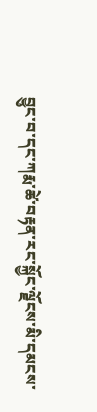བྱུང་བ་དང་ཀརྨ་ཚེ་བརྟན་རང་སྐྱོང་ལྗོངས་མི་དམངས་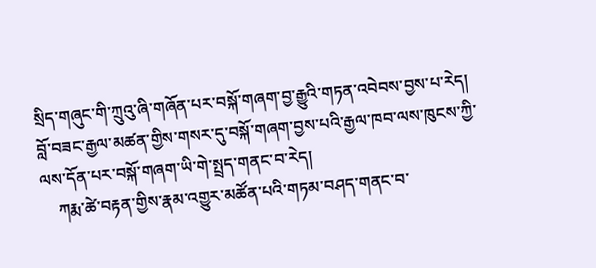སྲིད་གཞུང་གི་ཀྲུའུ་ཞི་གཞོན་པར་བསྐོ་གཞག་བྱ་རྒྱུའི་གཏན་འབེབས་བྱས་པ་རེད། བློ་བཟང་རྒྱལ་མཚན་གྱིས་གསར་དུ་བསྐོ་གཞག་བྱས་པའི་རྒྱལ་ཁབ་ལས་ཁུངས་ཀྱི་ལས་དོན་པར་བསྐོ་གཞག་ཡི་གེ་སྤྲད་གནང་བ་རེད།
    ཀརྨ་ཚེ་བརྟན་གྱིས་རྣམ་འགྱུར་མཚོན་པའི་གཏམ་བཤད་གནང་བ་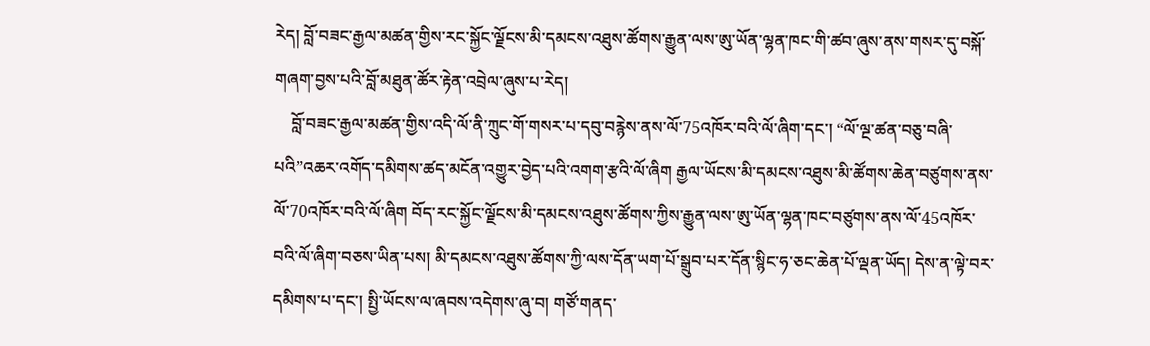རེད། བློ་བཟང་རྒྱལ་མཚན་གྱིས་རང་སྐྱོང་ལྗོངས་མི་དམངས་འཐུས་ཚོགས་རྒྱུན་ལས་ཨུ་ཡོན་ལྷན་ཁང་གི་ཚབ་ཞུས་ནས་གསར་དུ་བསྐོ་གཞག་བྱས་པའི་བློ་མཐུན་ཚོར་རྟེན་འབྲེལ་ཞུས་པ་རེད།
    བློ་བཟང་རྒྱལ་མཚན་གྱིས་འདི་ལོ་ནི་ཀྲུང་གོ་གསར་པ་དབུ་བརྙེས་ནས་ལོ་75འཁོར་བའི་ལོ་ཞིག་དང་། “ལོ་ལྔ་ཚན་བཅུ་བཞི་པའི”འཆར་འགོད་དམིགས་ཚད་མངོན་འགྱུར་བྱེད་པའི་འགག་རྩའི་ལོ་ཞིག རྒྱལ་ཡོངས་མི་དམངས་འཐུས་མི་ཚོགས་ཆེན་བཙུགས་ནས་ལོ་70འཁོར་བའི་ལོ་ཞིག བོད་རང་སྐྱོང་ལྗོངས་མི་དམངས་འཐུས་ཚོགས་ཀྱིས་རྒྱུན་ལས་ཨུ་ཡོན་ལྷན་ཁང་བཙུགས་ནས་ལོ་45འཁོར་བའི་ལོ་ཞིག་བཅས་ཡིན་པས། མི་དམངས་འཐུས་ཚོགས་ཀྱི་ལས་དོན་ཡག་པོ་སྒྲུབ་པར་དོན་སྙིང་ཧ་ཅང་ཆེན་པོ་ལྡན་ཡོད། དེས་ན་ལྟེ་བར་དམིགས་པ་དང་། སྤྱི་ཡོངས་ལ་ཞབས་འདེགས་ཞུ་བ། གཙོ་གནད་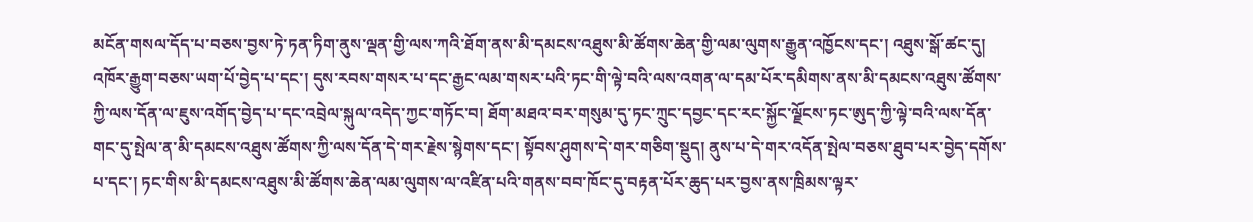མངོན་གསལ་དོད་པ་བཅས་བྱས་ཏེ་ཏན་ཏིག་ནུས་ལྡན་གྱི་ལས་ཀའི་ཐོག་ནས་མི་དམངས་འཐུས་མི་ཚོགས་ཆེན་གྱི་ལམ་ལུགས་རྒྱུན་འཁྱོངས་དང་། འཐུས་སྒོ་ཚང་དུ། འཁོར་རྒྱུག་བཅས་ཡག་པོ་བྱེད་པ་དང་། དུས་རབས་གསར་པ་དང་རྒྱང་ལམ་གསར་པའི་ཏང་གི་ལྟེ་བའི་ལས་འགན་ལ་དམ་པོར་དམིགས་ནས་མི་དམངས་འཐུས་ཚོགས་ཀྱི་ལས་དོན་ལ་ཇུས་འགོད་བྱེད་པ་དང་འབྲེལ་སྐུལ་འདེད་ཀྱང་གཏོང་བ། ཐོག་མཐའ་བར་གསུམ་དུ་ཏང་ཀྲུང་དབྱང་དང་རང་སྐྱོང་ལྗོངས་ཏང་ཨུད་ཀྱི་ལྟེ་བའི་ལས་དོན་གང་དུ་སྤེལ་ན་མི་དམངས་འཐུས་ཚོགས་ཀྱི་ལས་དོན་དེ་གར་རྗེས་སྙེགས་དང་། སྟོབས་ཤུགས་དེ་གར་གཅིག་སྡུད། ནུས་པ་དེ་གར་འདོན་སྤེལ་བཅས་ཐུབ་པར་བྱེད་དགོས་པ་དང་། ཏང་གིས་མི་དམངས་འཐུས་མི་ཚོགས་ཆེན་ལམ་ལུགས་ལ་འཛིན་པའི་གནས་བབ་ཁོང་དུ་བརྟན་པོར་ཆུད་པར་བྱས་ནས་ཁྲིམས་ལྟར་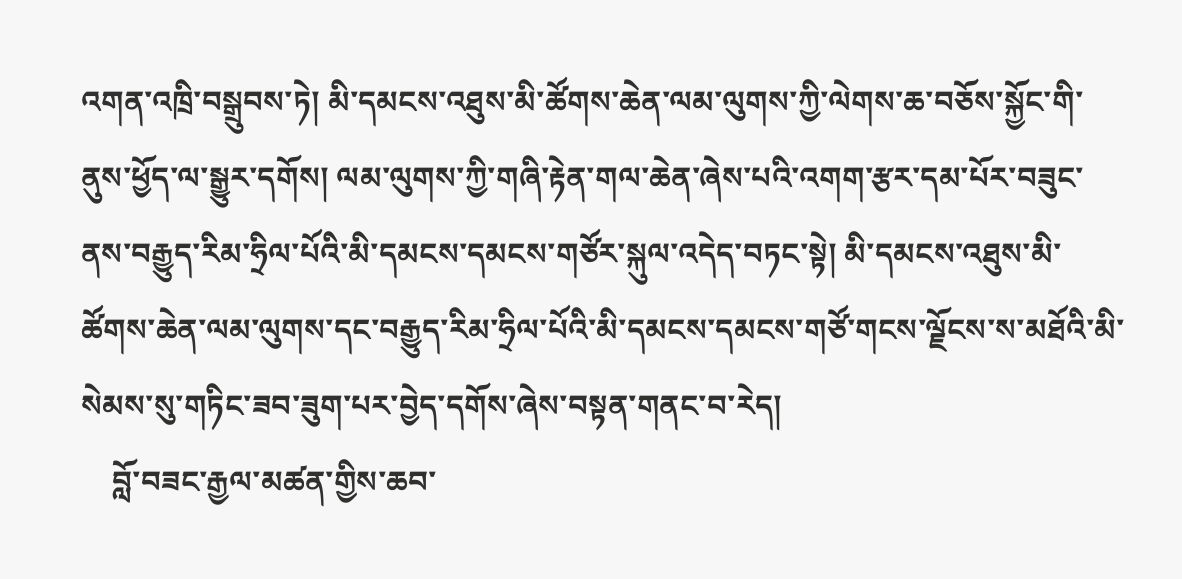འགན་འཁྲི་བསྒྲུབས་ཏེ། མི་དམངས་འཐུས་མི་ཚོགས་ཆེན་ལམ་ལུགས་ཀྱི་ལེགས་ཆ་བཅོས་སྐྱོང་གི་ནུས་ཕྱོད་ལ་སྒྱུར་དགོས། ལམ་ལུགས་ཀྱི་གཞི་རྟེན་གལ་ཆེན་ཞེས་པའི་འགག་རྩར་དམ་པོར་བཟུང་ནས་བརྒྱུད་རིམ་ཧྲིལ་པོའི་མི་དམངས་དམངས་གཙོར་སྐུལ་འདེད་བཏང་སྟེ། མི་དམངས་འཐུས་མི་ཚོགས་ཆེན་ལམ་ལུགས་དང་བརྒྱུད་རིམ་ཧྲིལ་པོའི་མི་དམངས་དམངས་གཙོ་གངས་ལྗོངས་ས་མཐོའི་མི་སེམས་སུ་གཏིང་ཟབ་ཟུག་པར་བྱེད་དགོས་ཞེས་བསྟན་གནང་བ་རེད།
    བློ་བཟང་རྒྱལ་མཚན་གྱིས་ཆབ་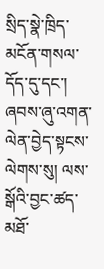སྲིད་སྣེ་ཁྲིད་མངོན་གསལ་དོད་དུ་དང་། ཞབས་ཞུ་འགན་ལེན་བྱེད་སྟངས་ལེགས་སུ། ལས་སྒོའི་བྱང་ཚད་མཐོ་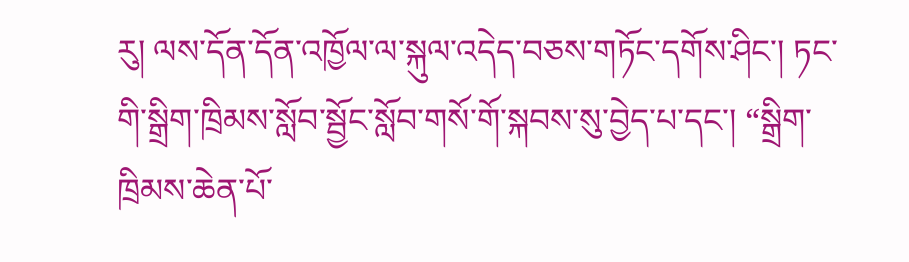རུ། ལས་དོན་དོན་འཁྱོལ་ལ་སྐུལ་འདེད་བཅས་གཏོང་དགོས་ཤིང་། ཏང་གི་སྒྲིག་ཁྲིམས་སློབ་སྦྱོང་སློབ་གསོ་གོ་སྐབས་སུ་བྱེད་པ་དང་། “སྒྲིག་ཁྲིམས་ཆེན་པོ་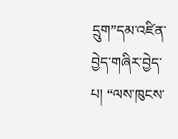དྲུག”དམ་འཛིན་བྱེད་གཞིར་བྱེད་པ། “ལས་ཁུངས་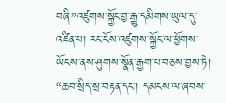བཞི”འཛུགས་སྐྱོང་བྱ་རྒྱུ་དམིགས་ཡུལ་དུ་འཛིན་པ། རང་ངོས་འཛུགས་སྐྱོང་ལ་ཕྱོགས་ཡོངས་ནས་ཤུགས་སྣོན་རྒྱག་པ་བཅས་བྱས་ཏེ། “ཆབ་སྲིད་སྲ་བརྟན་དང་། དམངས་ལ་ཞབས་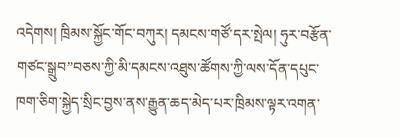འདེགས། ཁྲིམས་སྐྱོང་གོང་བཀུར། དམངས་གཙོ་དར་སྤེལ། ཧུར་བརྩོན་གཙང་སྒྲུབ”བཅས་ཀྱི་མི་དམངས་འཐུས་ཚོགས་ཀྱི་ལས་དོན་དཔུང་ཁག་ཅིག་སྐྱེད་སྲིང་བྱས་ནས་རྒྱུན་ཆད་མེད་པར་ཁྲིམས་ལྟར་འགན་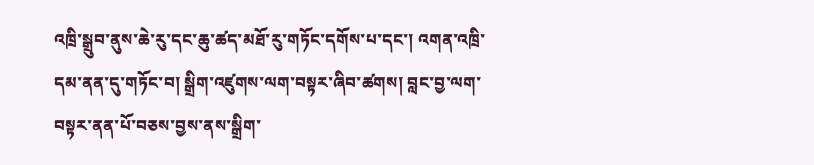འཁྲི་སྒྲུབ་ནུས་ཆེ་རུ་དང་ཆུ་ཚད་མཐོ་རུ་གཏོང་དགོས་པ་དང་། འགན་འཁྲི་དམ་ནན་དུ་གཏོང་བ། སྒྲིག་འཛུགས་ལག་བསྟར་ཞིབ་ཚགས། བླང་བྱ་ལག་བསྟར་ནན་པོ་བཅས་བྱས་ནས་སྒྲིག་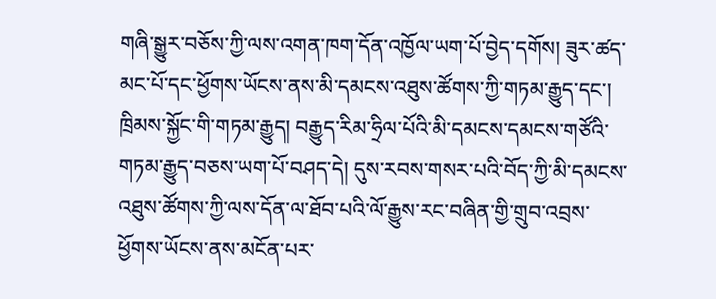གཞི་སྒྱུར་བཅོས་ཀྱི་ལས་འགན་ཁག་དོན་འཁྱོལ་ཡག་པོ་བྱེད་དགོས། ཟུར་ཚད་མང་པོ་དང་ཕྱོགས་ཡོངས་ནས་མི་དམངས་འཐུས་ཚོགས་ཀྱི་གཏམ་རྒྱུད་དང་། ཁྲིམས་སྐྱོང་གི་གཏམ་རྒྱུད། བརྒྱུད་རིམ་ཧྲིལ་པོའི་མི་དམངས་དམངས་གཙོའི་གཏམ་རྒྱུད་བཅས་ཡག་པོ་བཤད་དེ། དུས་རབས་གསར་པའི་བོད་ཀྱི་མི་དམངས་འཐུས་ཚོགས་ཀྱི་ལས་དོན་ལ་ཐོབ་པའི་ལོ་རྒྱུས་རང་བཞིན་གྱི་གྲུབ་འབྲས་ཕྱོགས་ཡོངས་ནས་མངོན་པར་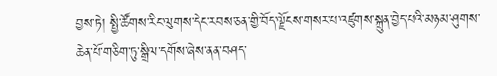བྱས་ཏེ། སྤྱི་ཚོགས་རིང་ལུགས་དེང་རབས་ཅན་གྱི་བོད་ལྗོངས་གསར་པ་འཛུགས་སྐྲུན་བྱེད་པའི་མཉམ་ཤུགས་ཆེན་པོ་གཅིག་ཏུ་སྒྲིལ་དགོས་ཞེས་ནན་བཤད་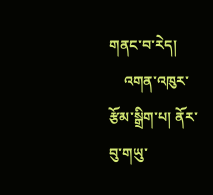གནང་བ་རེད།
    འགན་འཁུར་རྩོམ་སྒྲིག་པ། ནོར་བུ་གཡུ་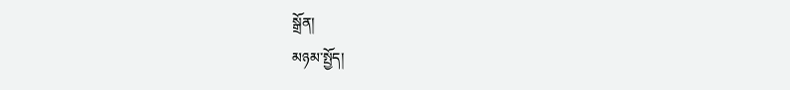སྒྲོན།
མཉམ་སྤྱོད།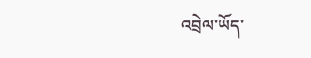འབྲེལ་ཡོད་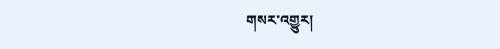གསར་འགྱུར།